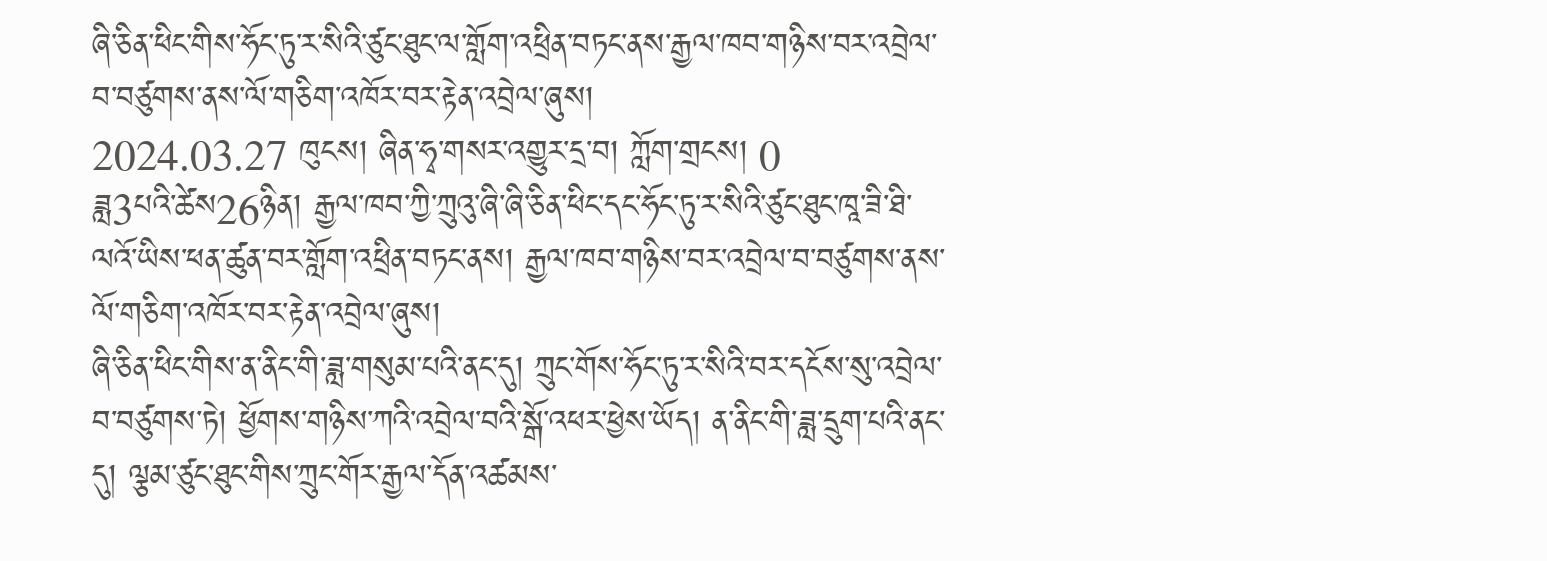ཞི་ཅིན་ཕིང་གིས་ཧོང་ཏུ་ར་སིའི་ཙུང་ཐུང་ལ་གློག་འཕྲིན་བཏང་ནས་རྒྱལ་ཁབ་གཉིས་བར་འབྲེལ་བ་བཙུགས་ནས་ལོ་གཅིག་འཁོར་བར་རྟེན་འབྲེལ་ཞུས།
2024.03.27 ཁུངས། ཞིན་ཧྭ་གསར་འགྱུར་དྲ་བ། ཀློག་གྲངས། 0
ཟླ3པའི་ཚེས26ཉིན། རྒྱལ་ཁབ་ཀྱི་ཀྲུའུ་ཞི་ཞི་ཅིན་ཕིང་དང་ཧོང་ཏུ་ར་སིའི་ཙུང་ཐུང་ཁཱ་ཟི་ཐི་ལའོ་ཡིས་ཕན་ཚུན་བར་གློག་འཕྲིན་བཏང་ནས། རྒྱལ་ཁབ་གཉིས་བར་འབྲེལ་བ་བཙུགས་ནས་ལོ་གཅིག་འཁོར་བར་རྟེན་འབྲེལ་ཞུས།
ཞི་ཅིན་ཕིང་གིས་ན་ནིང་གི་ཟླ་གསུམ་པའི་ནང་དུ། ཀྲུང་གོས་ཧོང་ཏུ་ར་སིའི་བར་དངོས་སུ་འབྲེལ་བ་བཙུགས་ཏེ། ཕྱོགས་གཉིས་ཀའི་འབྲེལ་བའི་སྒོ་འཕར་ཕྱེས་ཡོད། ན་ནིང་གི་ཟླ་དྲུག་པའི་ནང་དུ། ལྕམ་ཙུང་ཐུང་གིས་ཀྲུང་གོར་རྒྱལ་དོན་འཚམས་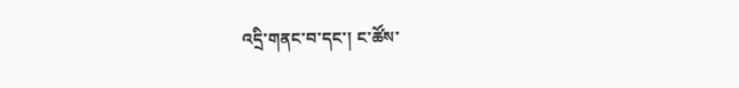འདྲི་གནང་བ་དང་། ང་ཚོས་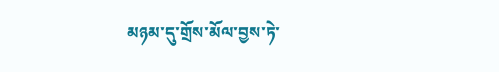མཉམ་དུ་གྲོས་མོལ་བྱས་ཏེ་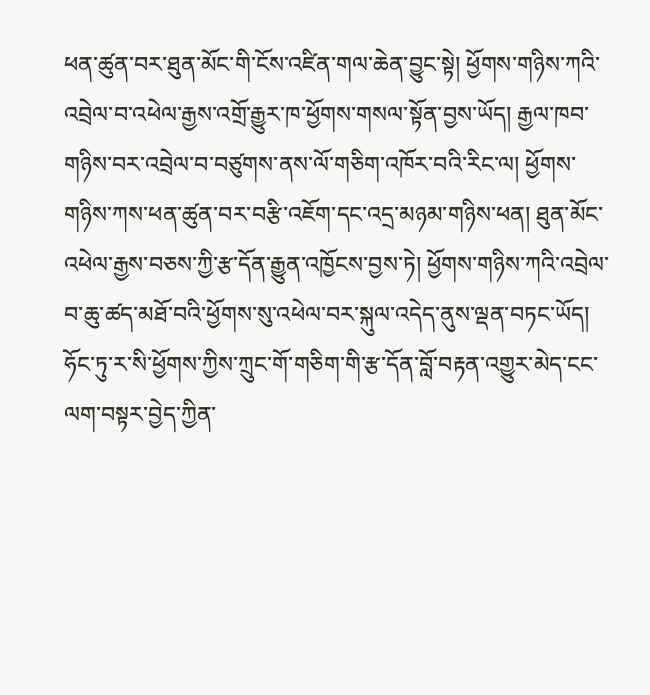ཕན་ཚུན་བར་ཐུན་མོང་གི་ངོས་འཛིན་གལ་ཆེན་བྱུང་སྟེ། ཕྱོགས་གཉིས་ཀའི་འབྲེལ་བ་འཕེལ་རྒྱས་འགྲོ་རྒྱུར་ཁ་ཕྱོགས་གསལ་སྟོན་བྱས་ཡོད། རྒྱལ་ཁབ་གཉིས་བར་འབྲེལ་བ་བཙུགས་ནས་ལོ་གཅིག་འཁོར་བའི་རིང་ལ། ཕྱོགས་གཉིས་ཀས་ཕན་ཚུན་བར་བརྩི་འཇོག་དང་འདྲ་མཉམ་གཉིས་ཕན། ཐུན་མོང་འཕེལ་རྒྱས་བཅས་ཀྱི་རྩ་དོན་རྒྱུན་འཁྱོངས་བྱས་ཏེ། ཕྱོགས་གཉིས་ཀའི་འབྲེལ་བ་ཆུ་ཚད་མཐོ་བའི་ཕྱོགས་སུ་འཕེལ་བར་སྐུལ་འདེད་ནུས་ལྡན་བཏང་ཡོད། ཧོང་ཏུ་ར་སི་ཕྱོགས་ཀྱིས་ཀྲུང་གོ་གཅིག་གི་རྩ་དོན་བློ་བརྟན་འགྱུར་མེད་ངང་ལག་བསྟར་བྱེད་ཀྱིན་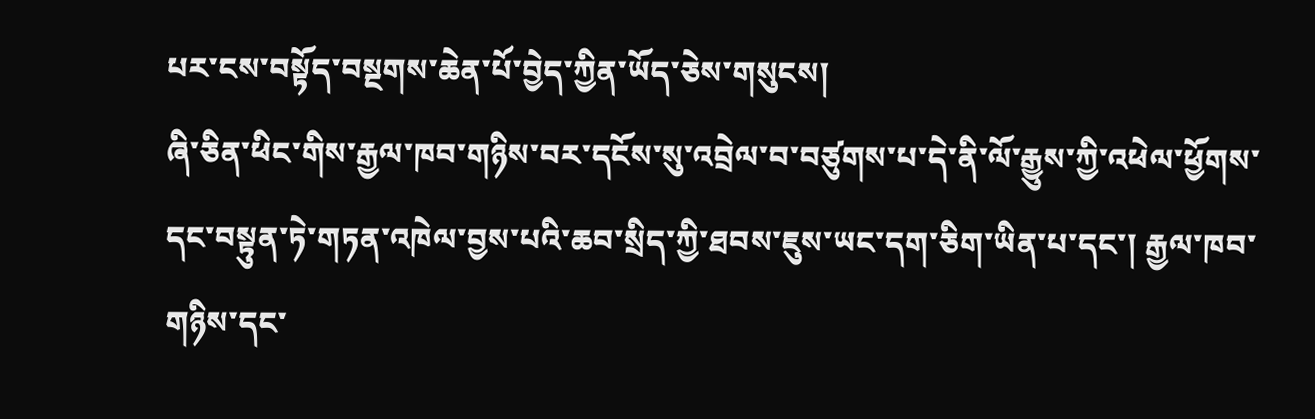པར་ངས་བསྟོད་བསྔགས་ཆེན་པོ་བྱེད་ཀྱིན་ཡོད་ཅེས་གསུངས།
ཞི་ཅིན་ཕིང་གིས་རྒྱལ་ཁབ་གཉིས་བར་དངོས་སུ་འབྲེལ་བ་བཙུགས་པ་དེ་ནི་ལོ་རྒྱུས་ཀྱི་འཕེལ་ཕྱོགས་དང་བསྟུན་ཏེ་གཏན་འཁེལ་བྱས་པའི་ཆབ་སྲིད་ཀྱི་ཐབས་ཇུས་ཡང་དག་ཅིག་ཡིན་པ་དང་། རྒྱལ་ཁབ་གཉིས་དང་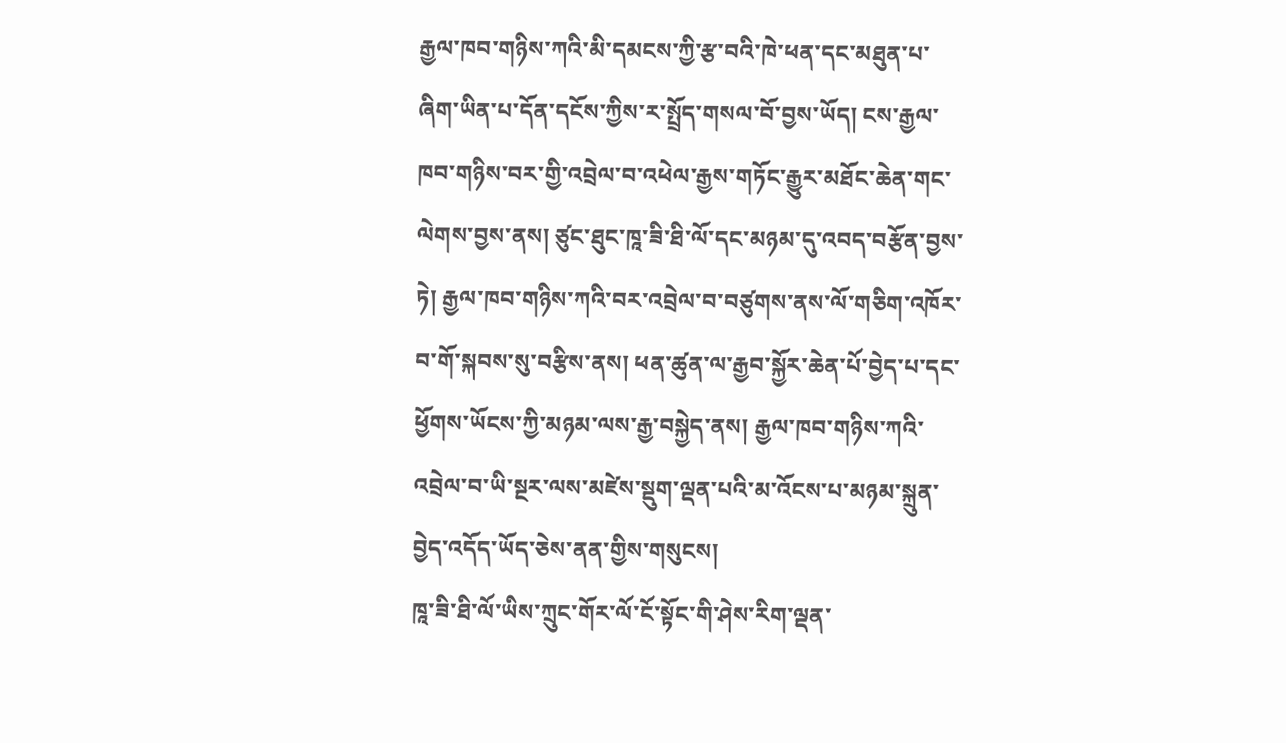རྒྱལ་ཁབ་གཉིས་ཀའི་མི་དམངས་ཀྱི་རྩ་བའི་ཁེ་ཕན་དང་མཐུན་པ་ཞིག་ཡིན་པ་དོན་དངོས་ཀྱིས་ར་སྤྲོད་གསལ་བོ་བྱས་ཡོད། ངས་རྒྱལ་ཁབ་གཉིས་བར་གྱི་འབྲེལ་བ་འཕེལ་རྒྱས་གཏོང་རྒྱུར་མཐོང་ཆེན་གང་ལེགས་བྱས་ནས། ཙུང་ཐུང་ཁཱ་ཟི་ཐི་ལོ་དང་མཉམ་དུ་འབད་བརྩོན་བྱས་ཏེ། རྒྱལ་ཁབ་གཉིས་ཀའི་བར་འབྲེལ་བ་བཙུགས་ནས་ལོ་གཅིག་འཁོར་བ་གོ་སྐབས་སུ་བརྩིས་ནས། ཕན་ཚུན་ལ་རྒྱབ་སྐྱོར་ཆེན་པོ་བྱེད་པ་དང་ཕྱོགས་ཡོངས་ཀྱི་མཉམ་ལས་རྒྱ་བསྐྱེད་ནས། རྒྱལ་ཁབ་གཉིས་ཀའི་འབྲེལ་བ་ཡི་སྔར་ལས་མཛེས་སྡུག་ལྡན་པའི་མ་འོངས་པ་མཉམ་སྐྲུན་བྱེད་འདོད་ཡོད་ཅེས་ནན་གྱིས་གསུངས།
ཁཱ་ཟི་ཐི་ལོ་ཡིས་ཀྲུང་གོར་ལོ་ངོ་སྟོང་གི་ཤེས་རིག་ལྡན་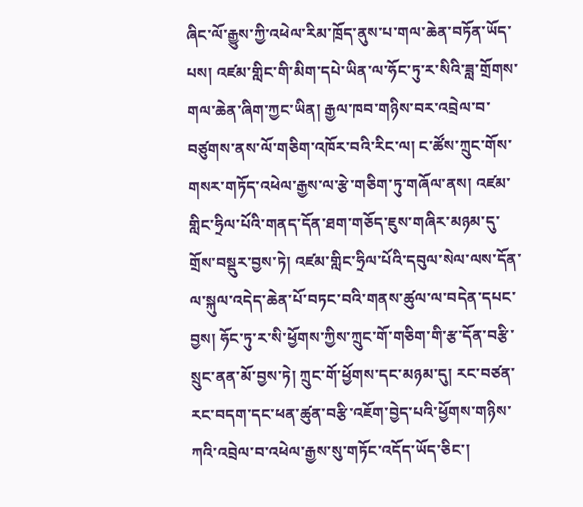ཞིང་ལོ་རྒྱུས་ཀྱི་འཕེལ་རིམ་ཁྲོད་ནུས་པ་གལ་ཆེན་བཏོན་ཡོད་པས། འཛམ་གླིང་གི་མིག་དཔེ་ཡིན་ལ་ཧོང་ཏུ་ར་སིའི་ཟླ་གྲོགས་གལ་ཆེན་ཞིག་ཀྱང་ཡིན། རྒྱལ་ཁབ་གཉིས་བར་འབྲེལ་བ་བཙུགས་ནས་ལོ་གཅིག་འཁོར་བའི་རིང་ལ། ང་ཚོས་ཀྲུང་གོས་གསར་གཏོད་འཕེལ་རྒྱས་ལ་རྩེ་གཅིག་ཏུ་གཞོལ་ནས། འཛམ་གླིང་ཧྲིལ་པོའི་གནད་དོན་ཐག་གཅོད་ཇུས་གཞིར་མཉམ་དུ་གྲོས་བསྡུར་བྱས་ཏེ། འཛམ་གླིང་ཧྲིལ་པོའི་དབུལ་སེལ་ལས་དོན་ལ་སྐུལ་འདེད་ཆེན་པོ་བཏང་བའི་གནས་ཚུལ་ལ་བདེན་དཔང་བྱས། ཧོང་ཏུ་ར་སི་ཕྱོགས་ཀྱིས་ཀྲུང་གོ་གཅིག་གི་རྩ་དོན་བརྩི་སྲུང་ནན་མོ་བྱས་ཏེ། ཀྲུང་གོ་ཕྱོགས་དང་མཉམ་དུ། རང་བཙན་རང་བདག་དང་ཕན་ཚུན་བརྩི་འཇོག་བྱེད་པའི་ཕྱོགས་གཉིས་ཀའི་འབྲེལ་བ་འཕེལ་རྒྱས་སུ་གཏོང་འདོད་ཡོད་ཅིང་།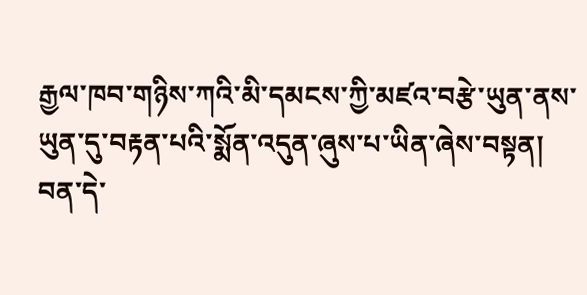རྒྱལ་ཁབ་གཉིས་ཀའི་མི་དམངས་ཀྱི་མཛའ་བརྩེ་ཡུན་ནས་ཡུན་དུ་བརྟན་པའི་སྨོན་འདུན་ཞུས་པ་ཡིན་ཞེས་བསྟན།
བན་དེ་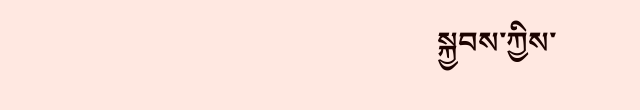སྐྱབས་ཀྱིས་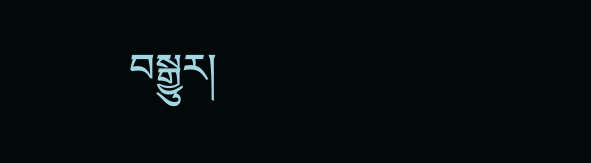བསྒྱུར།